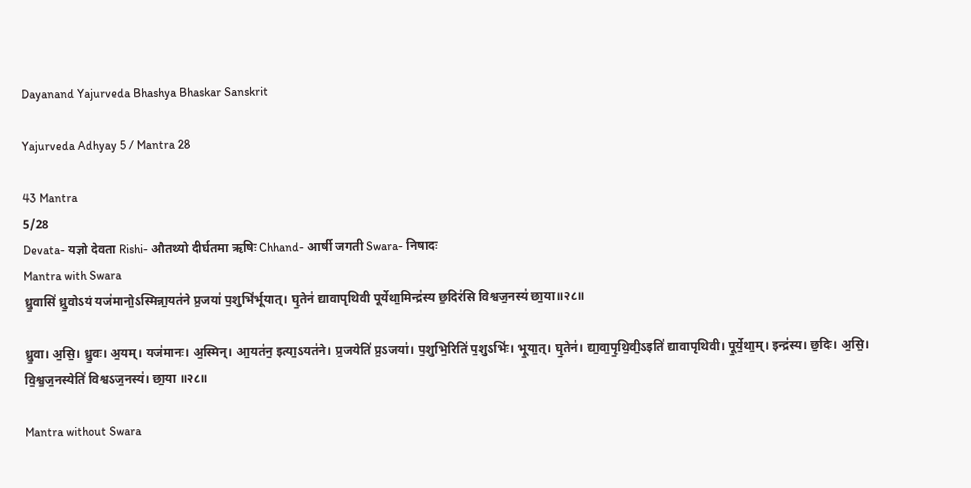Dayanand Yajurveda Bhashya Bhaskar Sanskrit

Yajurveda Adhyay 5 / Mantra 28

43 Mantra
5/28
Devata- यज्ञो देवता Rishi- औतथ्यो दीर्घतमा ऋषिः Chhand- आर्षी जगती Swara- निषादः
Mantra with Swara
ध्रु॒वासि॑ ध्रु॒वोऽयं यज॑मानो॒ऽस्मिन्ना॒यत॑ने प्र॒जया॑ प॒शुभि॑र्भूयात्। घृ॒तेन॑ द्यावापृथिवी पूर्येथा॒मिन्द्र॑स्य छ॒दिर॑सि विश्वज॒नस्य॑ छा॒या॥२८॥

ध्रु॒वा। अ॒सि॒। ध्रु॒वः। अ॒यम्। यज॑मानः। अ॒स्मिन्। आ॒यत॑न॒ इत्या॒ऽयत॑ने। प्र॒जयेति॑ प्र॒ऽजया॑। प॒शुभि॒रिति॑ प॒शुऽभिः॑। भू॒या॒त्। घृ॒तेन॑। द्या॒वा॒पृ॒थि॒वी॒ऽइति॑ द्यावापृथिवी। पू॒र्ये॒था॒म्। इन्द्र॑स्य। छ॒दिः। अ॒सि॒। वि॒श्व॒ज॒नस्येति॑ विश्वऽज॒नस्य॑। छा॒या ॥२८॥

Mantra without Swara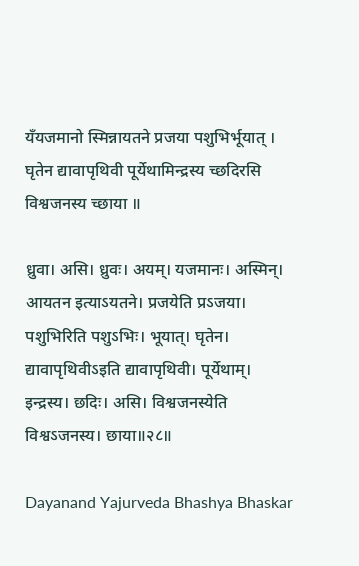यँयजमानो स्मिन्नायतने प्रजया पशुभिर्भूयात् । घृतेन द्यावापृथिवी पूर्येथामिन्द्रस्य च्छदिरसि विश्वजनस्य च्छाया ॥

ध्रुवा। असि। ध्रुवः। अयम्। यजमानः। अस्मिन्। आयतन इत्याऽयतने। प्रजयेति प्रऽजया। पशुभिरिति पशुऽभिः। भूयात्। घृतेन। द्यावापृथिवीऽइति द्यावापृथिवी। पूर्येथाम्। इन्द्रस्य। छदिः। असि। विश्वजनस्येति विश्वऽजनस्य। छाया॥२८॥

Dayanand Yajurveda Bhashya Bhaskar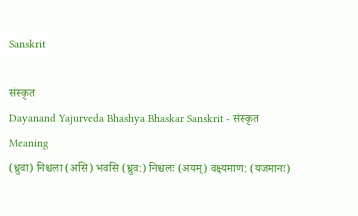Sanskrit

संस्कृत
Dayanand Yajurveda Bhashya Bhaskar Sanskrit - संस्कृत
Meaning
(ध्रुवा) निश्चला (असि) भवसि (ध्रुव:) निश्चलः (अयम्) वक्ष्यमाण: (यजमानः)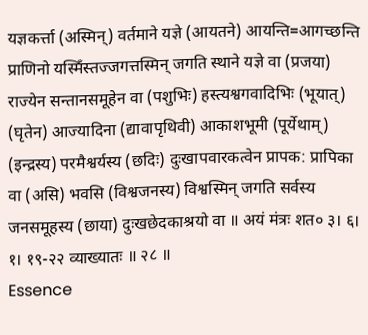यज्ञकर्त्ता (अस्मिन्) वर्तमाने यज्ञे (आयतने) आयन्ति=आगच्छन्ति प्राणिनो यस्मिँस्तज्जगत्तस्मिन् जगति स्थाने यज्ञे वा (प्रजया) राज्येन सन्तानसमूहेन वा (पशुभिः) हस्त्यश्वगवादिभिः (भूयात्) (घृतेन) आज्यादिना (द्यावापृथिवी) आकाशभूमी (पूर्येथाम्) (इन्द्रस्य) परमैश्वर्यस्य (छदिः) दुःखापवारकत्वेन प्रापक: प्रापिका वा (असि) भवसि (विश्वजनस्य) विश्वस्मिन् जगति सर्वस्य जनसमूहस्य (छाया) दुःखछेदकाश्रयो वा ॥ अयं मंत्रः शत० ३। ६। १। १९-२२ व्याख्यातः ॥ २८ ॥
Essence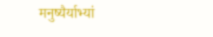मनुष्यैर्याभ्यां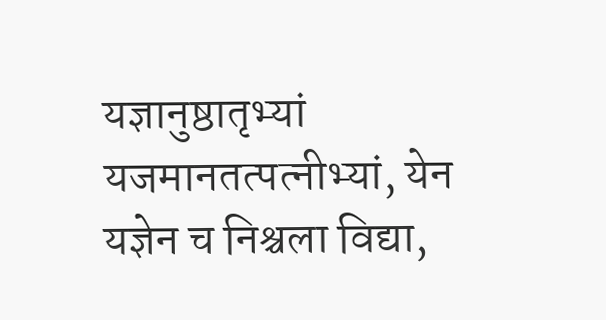यज्ञानुष्ठातृभ्यां यजमानतत्पत्नीभ्यां, येन यज्ञेन च निश्चला विद्या,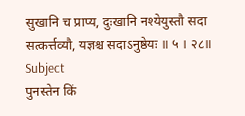सुखानि च प्राप्य, दुःखानि नश्येयुस्तौ सदा सत्कर्त्तव्यौ, यज्ञश्च सदाऽनुष्ठेयः ॥ ५ । २८॥
Subject
पुनस्तेन किं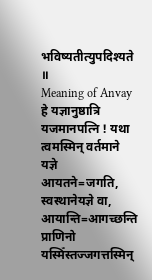भविष्यतीत्युपदिश्यते ॥
Meaning of Anvay
हे यज्ञानुष्ठात्रि यजमानपत्नि ! यथा त्वमस्मिन् वर्तमाने यज्ञे आयतने=जगति, स्वस्थानेयज्ञे वा, आयान्ति=आगच्छन्ति प्राणिनो यस्मिँस्तज्जगत्तस्मिन्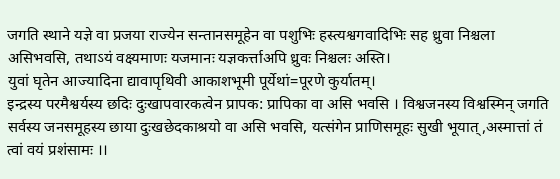जगति स्थाने यज्ञे वा प्रजया राज्येन सन्तानसमूहेन वा पशुभिः हस्त्यश्वगवादिभिः सह ध्रुवा निश्चला असिभवसि, तथाऽयं वक्ष्यमाणः यजमानः यज्ञकर्त्ताअपि ध्रुवः निश्चलः अस्ति।
युवां घृतेन आज्यादिना द्यावापृथिवी आकाशभूमी पूर्येथां=पूरणे कुर्यातम्।
इन्द्रस्य परमैश्वर्यस्य छदिः दुःखापवारकत्वेन प्रापक: प्रापिका वा असि भवसि । विश्वजनस्य विश्वस्मिन् जगति सर्वस्य जनसमूहस्य छाया दुःखछेदकाश्रयो वा असि भवसि, यत्संगेन प्राणिसमूहः सुखी भूयात्,अस्मात्तां तं त्वां वयं प्रशंसामः ।।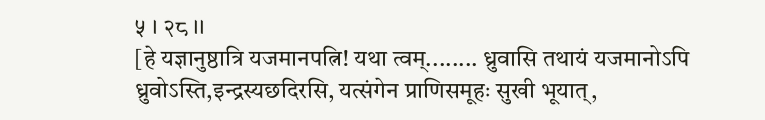५ । २८ ।।
[हे यज्ञानुष्ठात्रि यजमानपत्नि! यथा त्वम्........ ध्रुवासि तथायं यजमानोऽपि ध्रुवोऽस्ति,इन्द्रस्यछदिरसि, यत्संगेन प्राणिसमूहः सुखी भूयात्,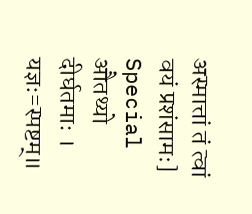अस्मात्तां तं त्वां वयं प्रशंसामः]
Special
औतथ्यो दीर्घतमाः । यज्ञः=स्पष्टम्॥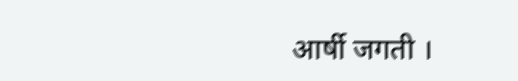आर्षी जगती ।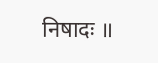निषादः ॥